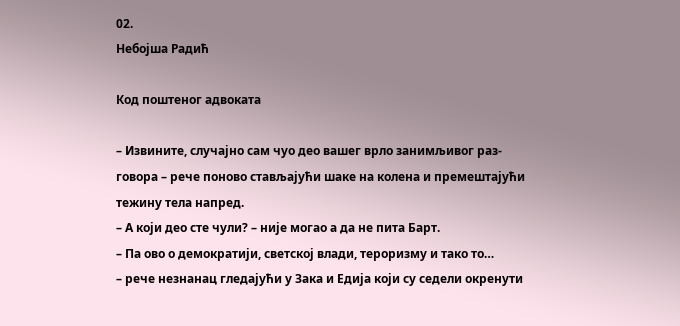02.
Небојша Радић

Код поштеног адвоката

– Извините, случајно сам чуо део вашег врло занимљивог раз-
говора – рече поново стављајући шаке на колена и премештајући
тежину тела напред.
– А који део сте чули? – није могао а да не пита Барт.
– Па ово о демократији, светској влади, тероризму и тако то…
– рече незнанац гледајући у Зака и Едија који су седели окренути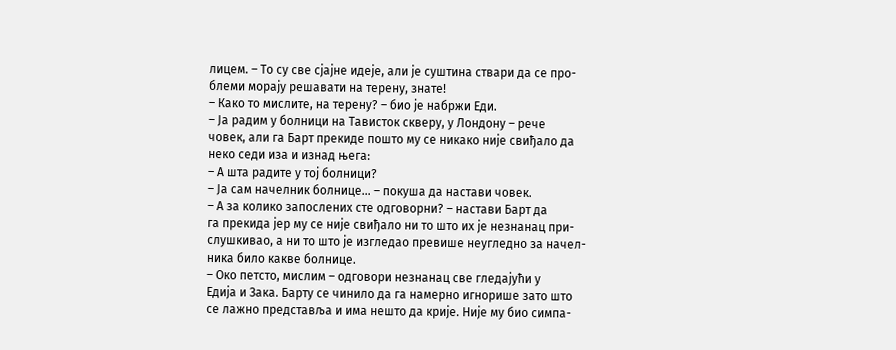лицем. – То су све сјајне идеје, али је суштина ствари да се про-
блеми морају решавати на терену, знате!
– Како то мислите, на терену? – био је набржи Еди.
– Ја радим у болници на Тависток скверу, у Лондону – рече
човек, али га Барт прекиде пошто му се никако није свиђало да
неко седи иза и изнад њега:
– А шта радите у тој болници?
– Ја сам начелник болнице… – покуша да настави човек.
– А за колико запослених сте одговорни? – настави Барт да
га прекида јер му се није свиђало ни то што их је незнанац при-
слушкивао, а ни то што је изгледао превише неугледно за начел-
ника било какве болнице.
– Око петсто, мислим – одговори незнанац све гледајући у
Едија и Зака. Барту се чинило да га намерно игнорише зато што
се лажно представља и има нешто да крије. Није му био симпа-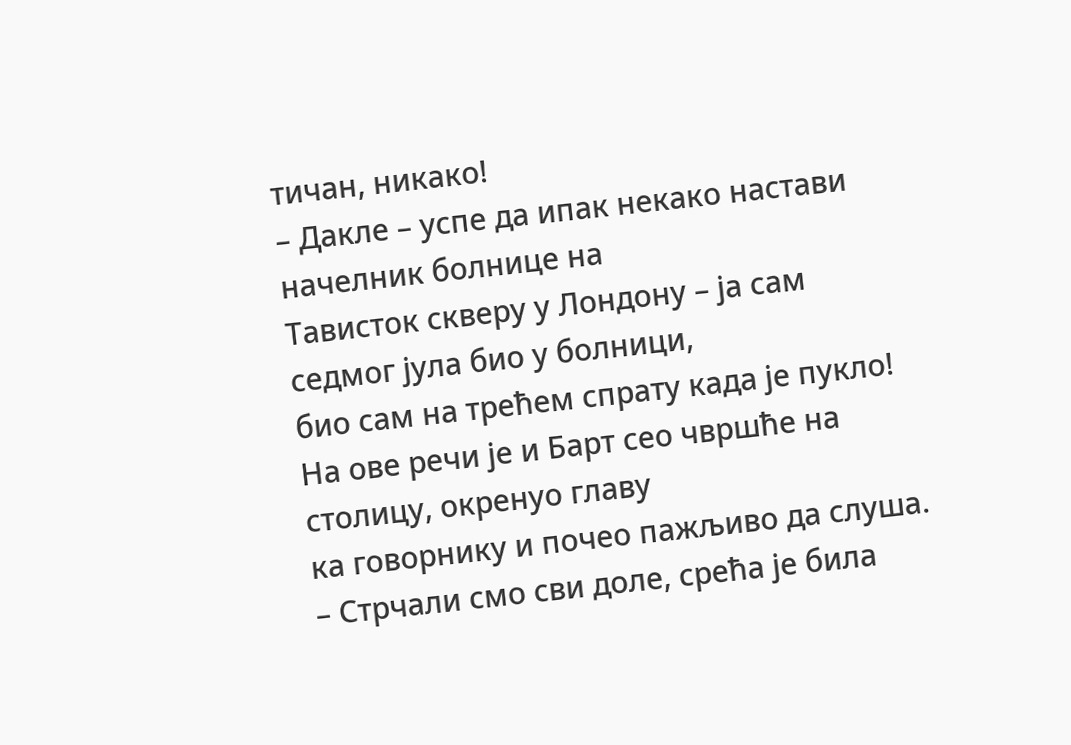тичан, никако!
– Дакле – успе да ипак некако настави начелник болнице на
Тависток скверу у Лондону – ја сам седмог јула био у болници,
био сам на трећем спрату када је пукло!
На ове речи је и Барт сео чвршће на столицу, окренуо главу
ка говорнику и почео пажљиво да слуша.
– Стрчали смо сви доле, срећа је била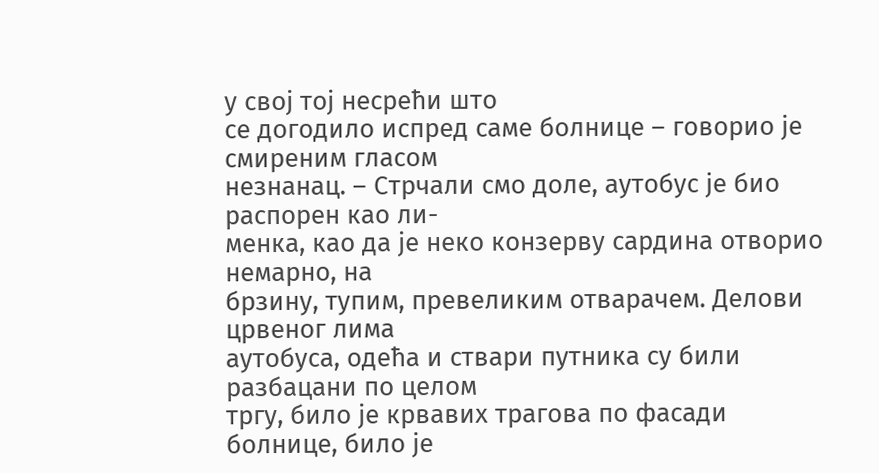у свој тој несрећи што
се догодило испред саме болнице – говорио је смиреним гласом
незнанац. – Стрчали смо доле, аутобус је био распорен као ли-
менка, као да је неко конзерву сардина отворио немарно, на
брзину, тупим, превеликим отварачем. Делови црвеног лима
аутобуса, одећа и ствари путника су били разбацани по целом
тргу, било је крвавих трагова по фасади болнице, било је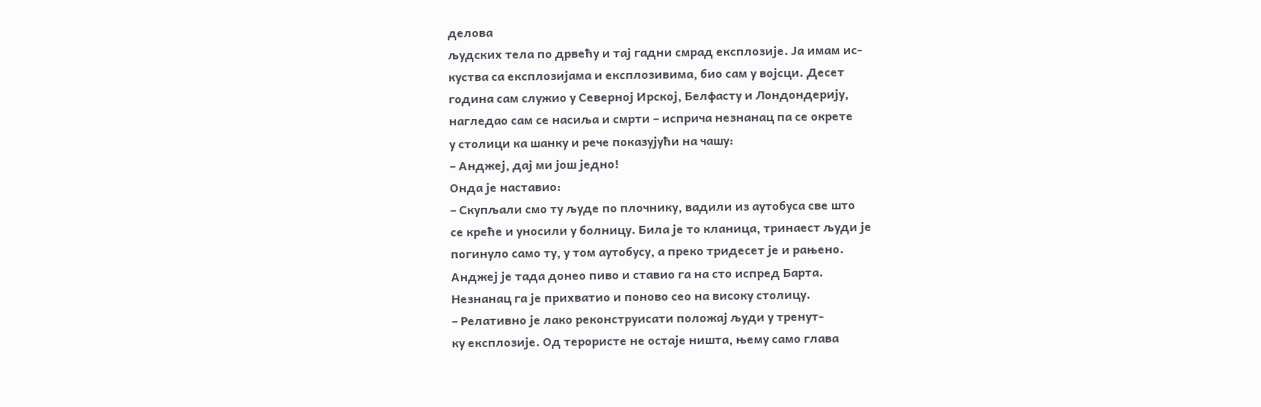делова
људских тела по дрвећу и тај гадни смрад експлозије. Ја имам ис-
куства са експлозијама и експлозивима, био сам у војсци. Десет
година сам служио у Северној Ирској, Белфасту и Лондондерију,
нагледао сам се насиља и смрти – исприча незнанац па се окрете
у столици ка шанку и рече показујући на чашу:
– Анджеј, дај ми још једно!
Онда је наставио:
– Скупљали смо ту људе по плочнику, вадили из аутобуса све што
се креће и уносили у болницу. Била је то кланица, тринаест људи је
погинуло само ту, у том аутобусу, а преко тридесет је и рањено.
Анджеј је тада донео пиво и ставио га на сто испред Барта.
Незнанац га је прихватио и поново сео на високу столицу.
– Релативно је лако реконструисати положај људи у тренут-
ку експлозије. Од терористе не остаје ништа, њему само глава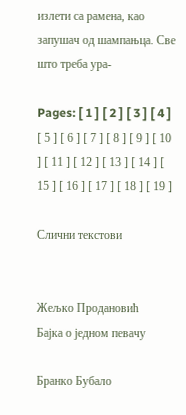излети са рамена, као запушач од шампањца. Све што треба ура-

Pages: [ 1 ] [ 2 ] [ 3 ] [ 4 ] [ 5 ] [ 6 ] [ 7 ] [ 8 ] [ 9 ] [ 10 ] [ 11 ] [ 12 ] [ 13 ] [ 14 ] [ 15 ] [ 16 ] [ 17 ] [ 18 ] [ 19 ]

Слични текстови


Жељко Продановић
Бајка о једном певачу

Бранко Бубало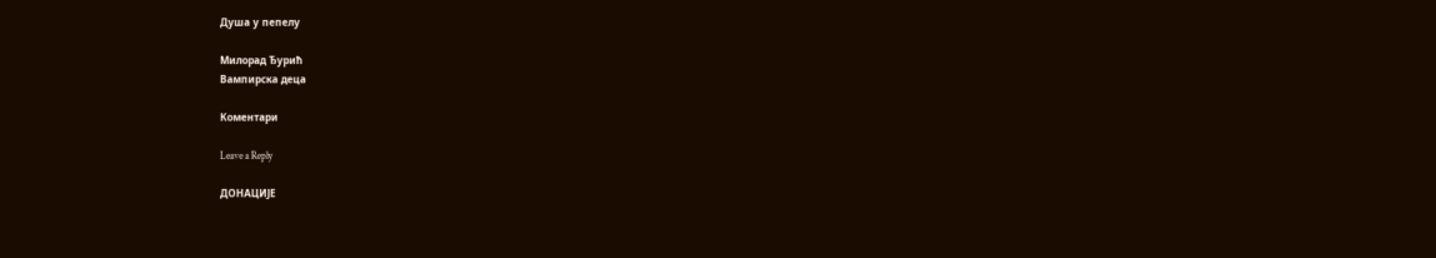Душа у пепелу

Милорад Ђурић
Вампирска деца

Коментари

Leave a Reply

ДОНАЦИЈЕ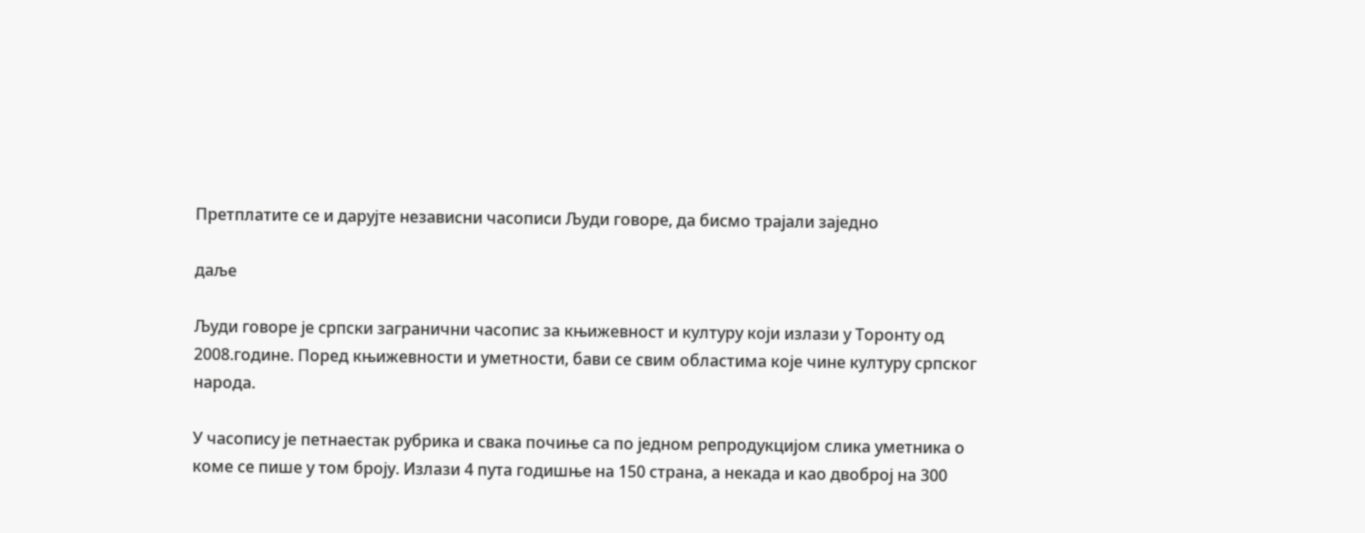Претплатите се и дарујте независни часописи Људи говоре, да бисмо трајали заједно

даље

Људи говоре је српски загранични часопис за књижевност и културу који излази у Торонту од 2008.године. Поред књижевности и уметности, бави се свим областима које чине културу српског народа.

У часопису је петнаестак рубрика и свака почиње са по једном репродукцијом слика уметника о коме се пише у том броју. Излази 4 пута годишње на 150 страна, а некада и као двоброј на 300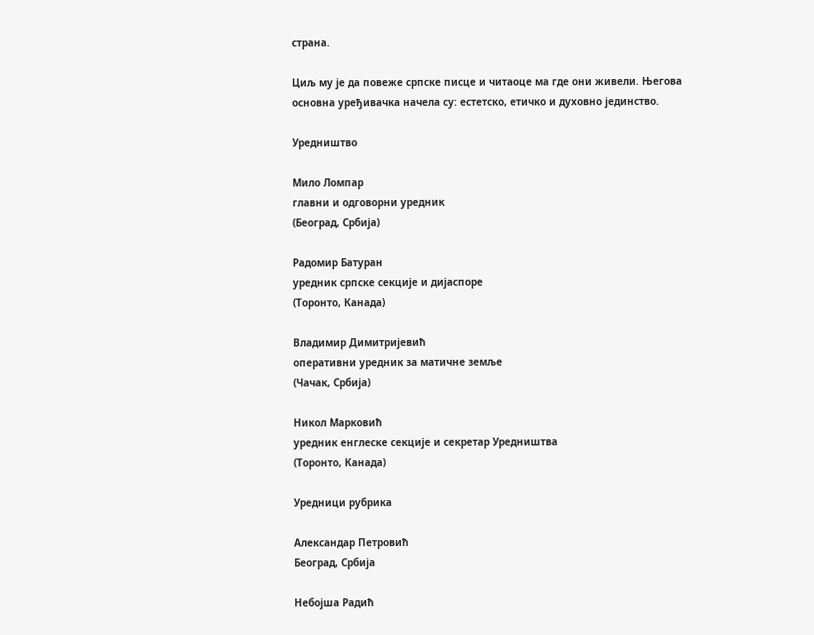страна.

Циљ му је да повеже српске писце и читаоце ма где они живели. Његова основна уређивачка начела су: естетско, етичко и духовно јединство.

Уредништво

Мило Ломпар
главни и одговорни уредник
(Београд, Србија)

Радомир Батуран
уредник српске секције и дијаспоре
(Торонто, Канада)

Владимир Димитријевић
оперативни уредник за матичне земље
(Чачак, Србија)

Никол Марковић
уредник енглеске секције и секретар Уредништва
(Торонто, Канада)

Уредници рубрика

Александар Петровић
Београд, Србија

Небојша Радић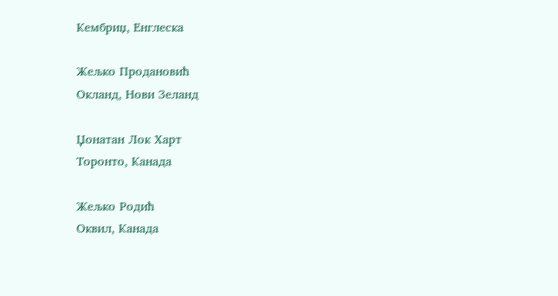Кембриџ, Енглеска

Жељко Продановић
Окланд, Нови Зеланд

Џонатан Лок Харт
Торонто, Канада

Жељко Родић
Оквил, Канада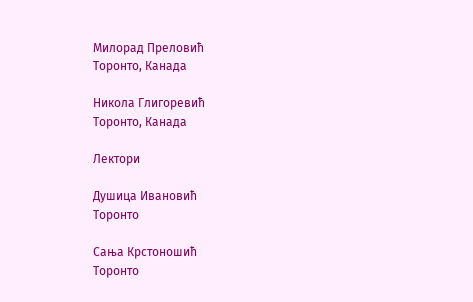Милорад Преловић
Торонто, Канада

Никола Глигоревић
Торонто, Канада

Лектори

Душица Ивановић
Торонто

Сања Крстоношић
Торонто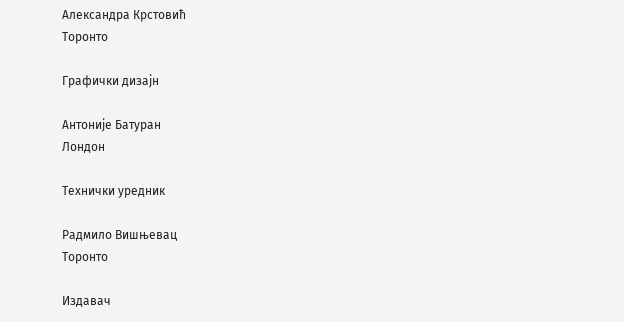Александра Крстовић
Торонто

Графички дизајн

Антоније Батуран
Лондон

Технички уредник

Радмило Вишњевац
Торонто

Издавач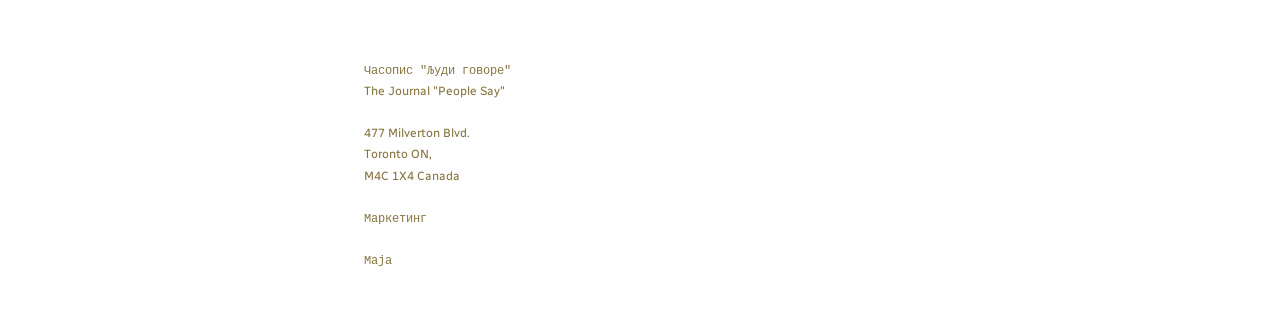Часопис "Људи говоре"
The Journal "People Say"

477 Milverton Blvd.
Toronto ON,
M4C 1X4 Canada

Маркетинг

Маја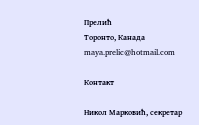Прелић
Торонто, Канада maya.prelic@hotmail.com

Контакт

Никол Марковић, секретар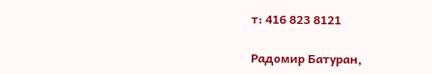т: 416 823 8121


Радомир Батуран,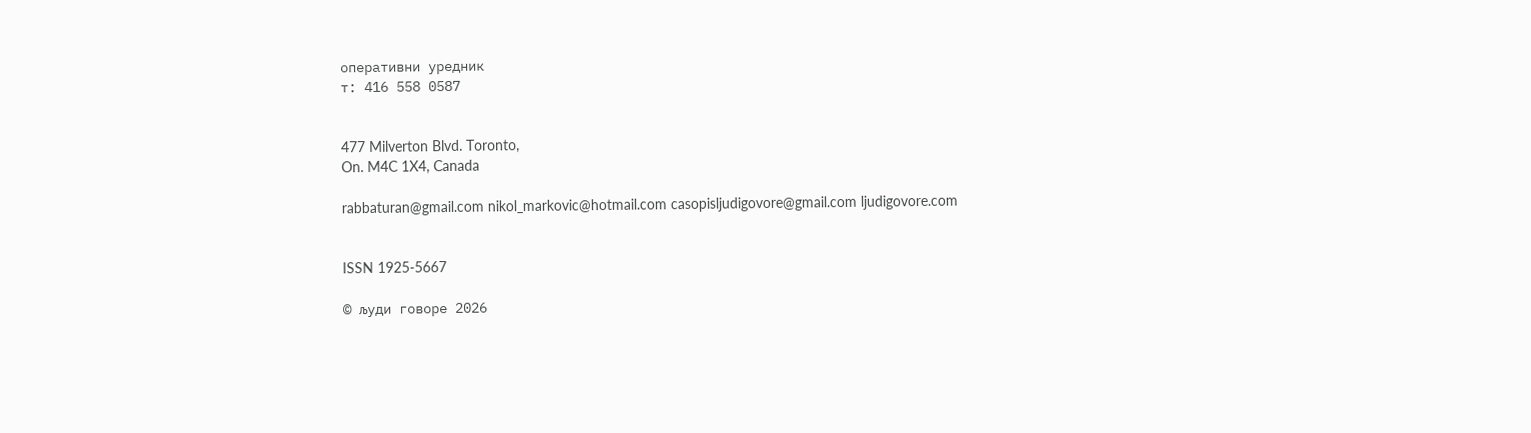oперативни уредник
т: 416 558 0587


477 Milverton Blvd. Toronto,
On. M4C 1X4, Canada

rabbaturan@gmail.com nikol_markovic@hotmail.com casopisljudigovore@gmail.com ljudigovore.com


ISSN 1925-5667

© људи говоре 2026